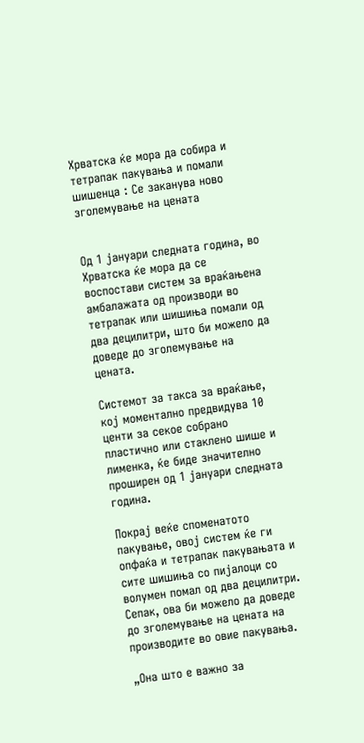Хрватска ќе мора да собира и тетрапак пакувања и помали шишенца : Се заканува ново зголемување на цената


Од 1 јануари следната година, во Хрватска ќе мора да се воспостави систем за враќањена амбалажата од производи во тетрапак или шишиња помали од два децилитри, што би можело да доведе до зголемување на цената.

Системот за такса за враќање, кој моментално предвидува 10 центи за секое собрано пластично или стаклено шише и лименка, ќе биде значително проширен од 1 јануари следната година.

Покрај веќе споменатото пакување, овој систем ќе ги опфаќа и тетрапак пакувањата и сите шишиња со пијалоци со волумен помал од два децилитри. Сепак, ова би можело да доведе до зголемување на цената на производите во овие пакувања.

„Она што е важно за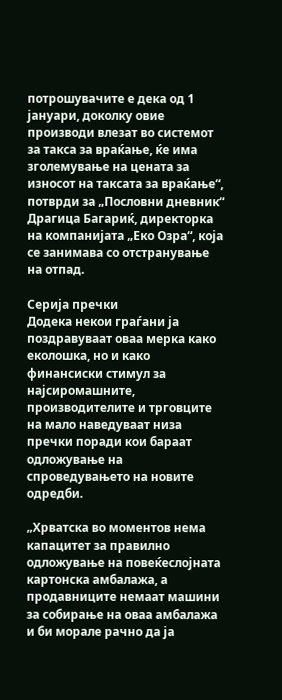потрошувачите е дека од 1 јануари, доколку овие производи влезат во системот за такса за враќање, ќе има зголемување на цената за износот на таксата за враќање“, потврди за „Пословни дневник“ Драгица Багариќ, директорка на компанијата „Еко Озра“, која се занимава со отстранување на отпад.

Серија пречки
Додека некои граѓани ја поздравуваат оваа мерка како еколошка, но и како финансиски стимул за најсиромашните, производителите и трговците на мало наведуваат низа пречки поради кои бараат одложување на спроведувањето на новите одредби.

„Хрватска во моментов нема капацитет за правилно одложување на повеќеслојната картонска амбалажа, а продавниците немаат машини за собирање на оваа амбалажа и би морале рачно да ја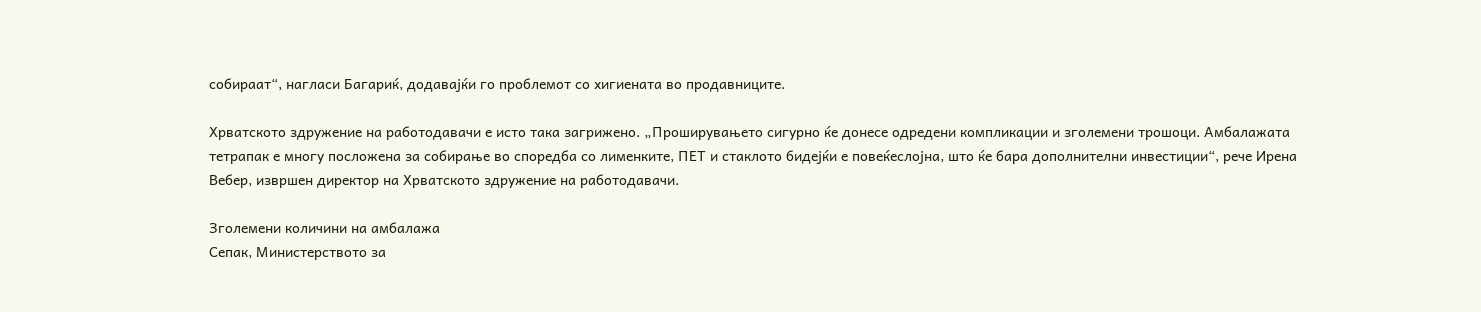собираат“, нагласи Багариќ, додавајќи го проблемот со хигиената во продавниците.

Хрватското здружение на работодавачи е исто така загрижено. „Проширувањето сигурно ќе донесе одредени компликации и зголемени трошоци. Амбалажата тетрапак е многу посложена за собирање во споредба со лименките, ПЕТ и стаклото бидејќи е повеќеслојна, што ќе бара дополнителни инвестиции“, рече Ирена Вебер, извршен директор на Хрватското здружение на работодавачи.

Зголемени количини на амбалажа
Сепак, Министерството за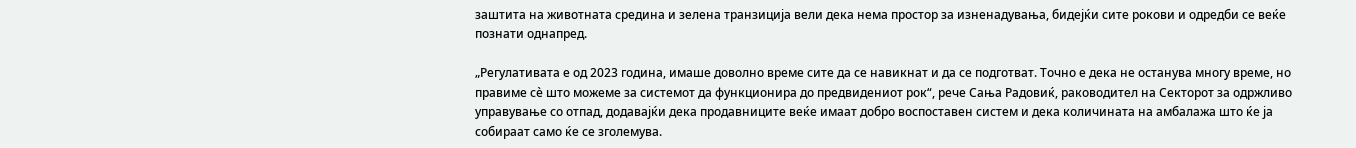заштита на животната средина и зелена транзиција вели дека нема простор за изненадувања, бидејќи сите рокови и одредби се веќе познати однапред.

„Регулативата е од 2023 година, имаше доволно време сите да се навикнат и да се подготват. Точно е дека не останува многу време, но правиме сè што можеме за системот да функционира до предвидениот рок“, рече Сања Радовиќ, раководител на Секторот за одржливо управување со отпад, додавајќи дека продавниците веќе имаат добро воспоставен систем и дека количината на амбалажа што ќе ја собираат само ќе се зголемува.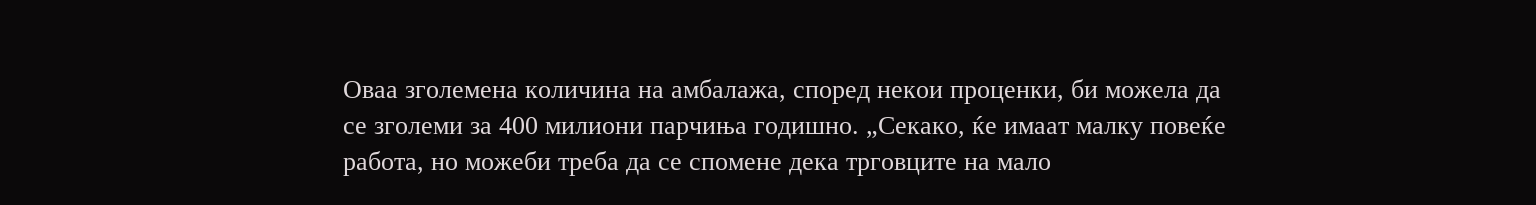Оваа зголемена количина на амбалажа, според некои проценки, би можела да се зголеми за 400 милиони парчиња годишно. „Секако, ќе имаат малку повеќе работа, но можеби треба да се спомене дека трговците на мало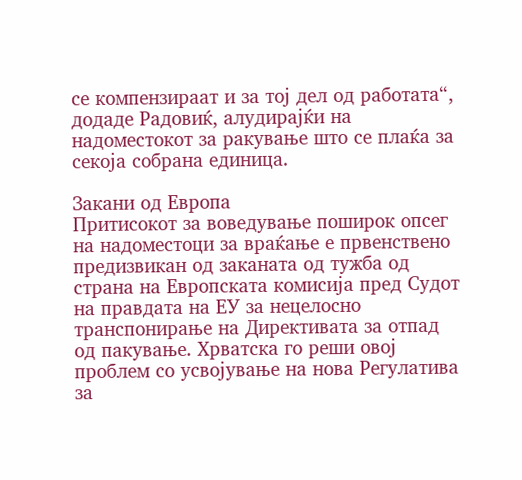се компензираат и за тој дел од работата“, додаде Радовиќ, алудирајќи на надоместокот за ракување што се плаќа за секоја собрана единица.

Закани од Европа
Притисокот за воведување поширок опсег на надоместоци за враќање е првенствено предизвикан од заканата од тужба од страна на Европската комисија пред Судот на правдата на ЕУ за нецелосно транспонирање на Директивата за отпад од пакување. Хрватска го реши овој проблем со усвојување на нова Регулатива за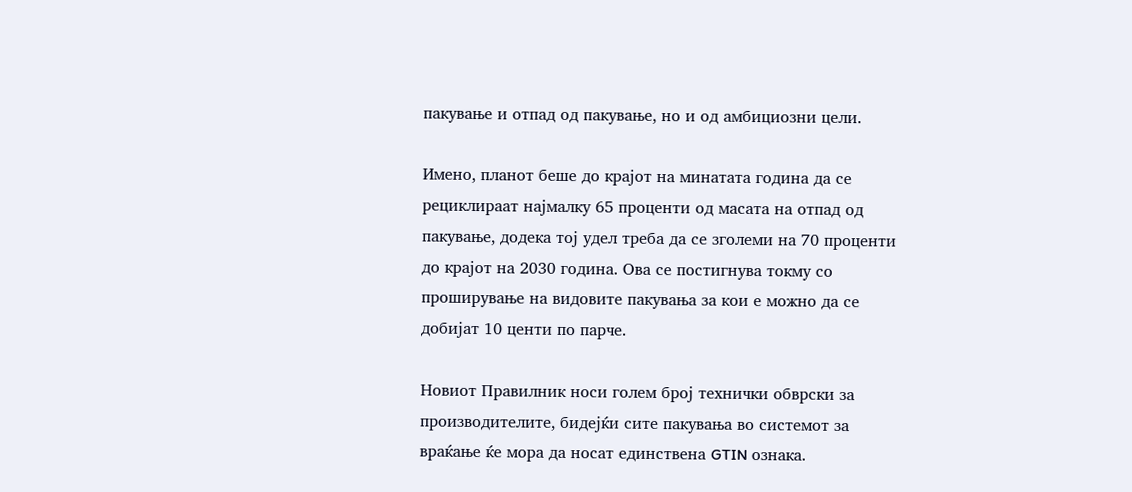пакување и отпад од пакување, но и од амбициозни цели.

Имено, планот беше до крајот на минатата година да се рециклираат најмалку 65 проценти од масата на отпад од пакување, додека тој удел треба да се зголеми на 70 проценти до крајот на 2030 година. Ова се постигнува токму со проширување на видовите пакувања за кои е можно да се добијат 10 центи по парче.

Новиот Правилник носи голем број технички обврски за производителите, бидејќи сите пакувања во системот за враќање ќе мора да носат единствена GTIN ознака.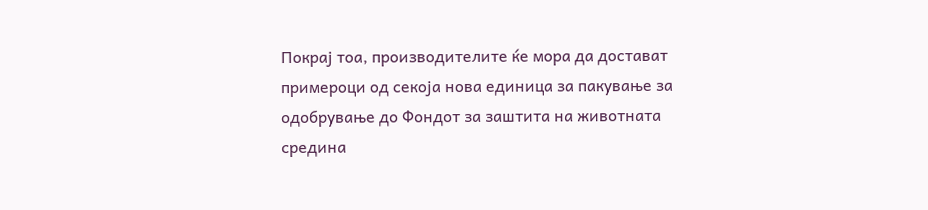Покрај тоа, производителите ќе мора да достават примероци од секоја нова единица за пакување за одобрување до Фондот за заштита на животната средина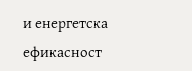и енергетска ефикасност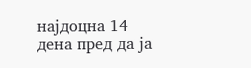најдоцна 14 дена пред да ја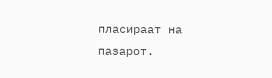пласираат на пазарот.